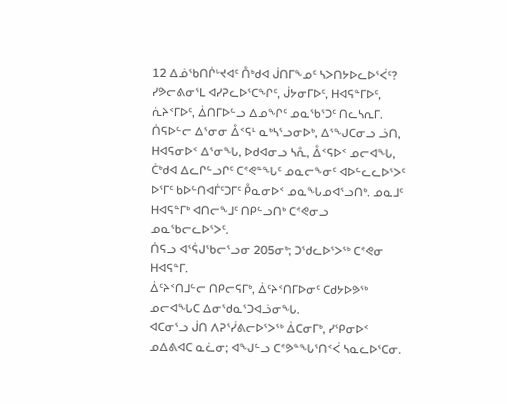12 ᐃᓅᖃᑎᒌᒡᔪᐊᑦ ᑍᒃᑯᐊ ᒎᑎᒥᖕᓄᑦ ᓴᐳᑎᔭᐅᓚᐅᕐᐹᑦ? ᓯᕗᓕᕕᓂᕐᒪ ᐊᓯᕈᓚᐅᕐᑕᖏᑦ, ᒎᔭᓂᒥᐅᑦ, ᕼᐊᕋᓐᒥᐅᑦ, ᕇᔨᑉᒥᐅᑦ, ᐄᑎᒥᐅᓪᓗ ᐃᓄᖏᑦ ᓄᓇᖃᕐᑐᑦ ᑎᓚᓴᕆᒥ.
ᑏᕋᐅᓪᓕ ᐃᕐᓂᓂ ᐂᑉᕋᒻ ᓇᒃᓴᕐᓗᓂᐅᒃ, ᐃᕐᖑᑕᓂᓗ ᓘᑎ, ᕼᐊᕋᓂᐅᑉ ᐃᕐᓂᖓ, ᐅᑯᐊᓂᓗ ᓴᕅ, ᐂᑉᕋᐅᑉ ᓄᓕᐊᖓ, ᑖᒃᑯᐊ ᐃᓚᒋᓪᓗᒋᑦ ᑕᕝᕙᓐᖓᑦ ᓄᓇᓕᖕᓂᑦ ᐊᐅᓪᓚᓚᐅᕐᐳᑦ ᐅᕐᒥᑦ ᑲᐅᓪᑎᐊᒦᑦᑐᒥᑦ ᑬᓇᓂᐅᑉ ᓄᓇᖓᓄᐊᕐᓗᑎᒃ. ᓄᓇᒧᑦ ᕼᐊᕋᓐᒥᒃ ᐊᑎᓕᖕᒧᑦ ᑎᑭᓪᓗᑎᒃ ᑕᕝᕙᓂᓗ ᓄᓇᖃᓕᓚᐅᕐᐳᑦ.
ᑏᕋᓗ ᐊᕐᕌᒍᖃᓕᕐᓗᓂ 205ᓂᒃ; ᑐᖁᓚᐅᕐᐳᖅ ᑕᕝᕙᓂ ᕼᐊᕋᓐᒥ.
ᐄᑦᔨᑉᑎᒧᓪᓕ ᑎᑭᓕᕋᒥᒃ, ᐄᑦᔨᑉᑎᒥᐅᓂᑦ ᑕᑯᔭᐅᕗᖅ ᓄᓕᐊᖓᑕ ᐃᓂᖁᓇᕐᑐᐊᓘᓂᖓ.
ᐊᑕᓂᕐᓗ ᒎᑎ ᐱᕈᕐᓰᕕᓕᐅᕐᐳᖅ ᐄᑕᓂᒥᒃ, ᓯᕿᓂᐅᑉ ᓄᐃᕕᐊᑕ ᓇᓛᓂ; ᐊᖑᓪᓗ ᑕᕝᕗᓐᖓᕐᑎᑉᐹ ᓴᓇᓚᐅᕐᑕᓂ.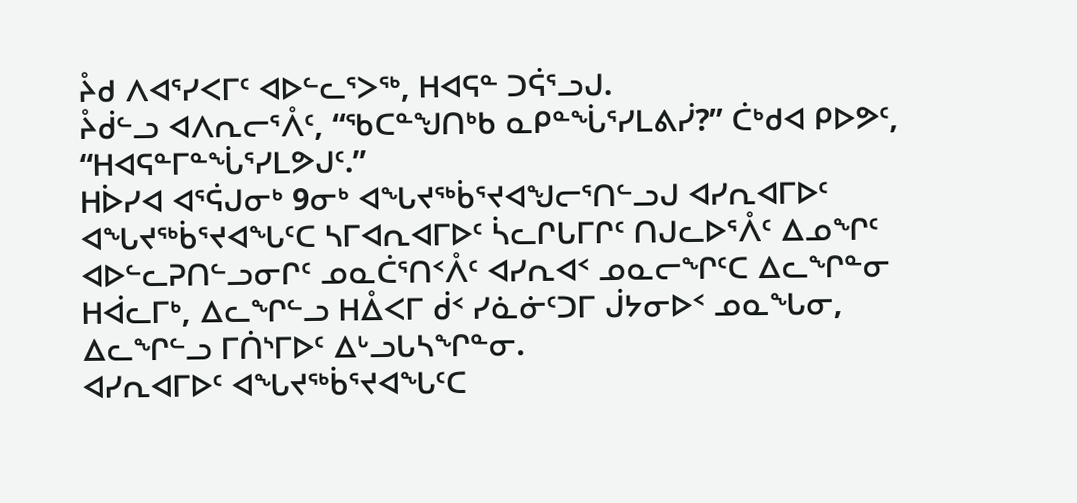ᔧᑯ ᐱᐊᕐᓯᐸᒥᑦ ᐊᐅᓪᓚᕐᐳᖅ, ᕼᐊᕋᓐ ᑐᕌᕐᓗᒍ.
ᔧᑰᓪᓗ ᐊᐱᕆᓕᕐᐰᑦ, “ᖃᑕᓐᖑᑎᒃᑲ ᓇᑭᓐᖔᕐᓯᒪᕕᓰ?” ᑖᒃᑯᐊ ᑭᐅᕗᑦ, “ᕼᐊᕋᓐᒥᓐᖔᕐᓯᒪᕗᒍᑦ.”
ᕼᐆᓯᐊ ᐊᕐᕌᒍᓂᒃ 9ᓂᒃ ᐊᖓᔪᖅᑳᕐᔪᐊᖑᓕᕐᑎᓪᓗᒍ ᐊᓯᕆᐊᒥᐅᑦ ᐊᖓᔪᖅᑳᕐᔪᐊᖓᑦᑕ ᓴᒥᐊᕆᐊᒥᐅᑦ ᓵᓚᒋᒐᒥᒋᑦ ᑎᒍᓚᐅᕐᐰᑦ ᐃᓄᖏᑦ ᐊᐅᓪᓚᕈᑎᓪᓗᓂᒋᑦ ᓄᓇᑖᕐᑎᑉᐰᑦ ᐊᓯᕆᐊᑉ ᓄᓇᓕᖏᑦᑕ ᐃᓚᖏᓐᓂ ᕼᐋᓚᒥᒃ, ᐃᓚᖏᓪᓗ ᕼᐂᐸᒥ ᑰᑉ ᓯᓈᓃᑦᑐᒥ ᒎᔭᓂᐅᑉ ᓄᓇᖓᓂ, ᐃᓚᖏᓪᓗ ᒥᑏᔅᒥᐅᑦ ᐃᒡᓗᒐᓴᖏᓐᓂ.
ᐊᓯᕆᐊᒥᐅᑦ ᐊᖓᔪᖅᑳᕐᔪᐊᖓᑦᑕ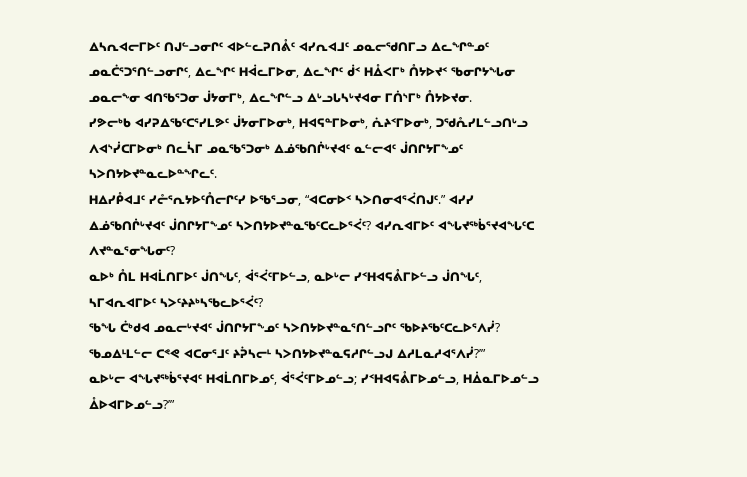ᐃᓴᕆᐊᓕᒥᐅᑦ ᑎᒍᓪᓗᓂᒋᑦ ᐊᐅᓪᓚᕈᑎᕔᑦ ᐊᓯᕆᐊᒧᑦ ᓄᓇᓕᖁᑎᒥᓗ ᐃᓚᖏᓐᓄᑦ ᓄᓇᑖᕐᑐᕐᑎᓪᓗᓂᒋᑦ, ᐃᓚᖏᑦ ᕼᐋᓚᒥᐅᓂ, ᐃᓚᖏᑦ ᑰᑉ ᕼᐂᐸᒥᒃ ᑍᔭᐅᔪᑉ ᖃᓂᒋᔭᖓᓂ ᓄᓇᓕᖕᓂ ᐊᑎᖃᕐᑐᓂ ᒎᔭᓂᒥᒃ, ᐃᓚᖏᓪᓗ ᐃᒡᓗᒐᓴᒡᔪᐊᓂ ᒥᑏᔅᒥᒃ ᑍᔭᐅᔪᓂ.
ᓯᕗᓕᒃᑲ ᐊᓯᕈᐃᖃᑦᑕᕐᓯᒪᕗᑦ ᒎᔭᓂᒥᐅᓂᒃ, ᕼᐊᕋᓐᒥᐅᓂᒃ, ᕇᔨᑉᒥᐅᓂᒃ, ᑐᖁᕅᓯᒪᓪᓗᑎᒡᓗ ᐱᐊᔅᓰᑕᒥᐅᓂᒃ ᑎᓚᓵᒥ ᓄᓇᖃᕐᑐᓂᒃ ᐃᓅᖃᑎᒌᒡᔪᐊᑦ ᓇᓪᓕᐊᑦ ᒎᑎᒋᔭᒥᖕᓄᑦ ᓴᐳᑎᔭᐅᔪᓐᓇᓚᐅᓐᖏᓚᑦ.
ᕼᐃᓯᑬᐊᒧᑦ ᓯᓔᕐᕆᔭᐅᑦᑍᓕᒋᑦᓯ ᐅᖃᕐᓗᓂ, “ᐊᑕᓂᐅᑉ ᓴᐳᑎᓂᐊᕐᐹᑎᒍᑦ.” ᐊᓯᓯ ᐃᓅᖃᑎᒌᒡᔪᐊᑦ ᒎᑎᒋᔭᒥᖕᓄᑦ ᓴᐳᑎᔭᐅᔪᓐᓇᖃᑦᑕᓚᐅᕐᐹᑦ? ᐊᓯᕆᐊᒥᐅᑦ ᐊᖓᔪᖅᑳᕐᔪᐊᖓᑦᑕ ᐱᔪᓐᓇᕐᓂᖓᓂᑦ?
ᓇᐅᒃ ᑍᒪ ᕼᐊᒫᑎᒥᐅᑦ ᒎᑎᖓᑦ, ᐋᕐᐹᑦᒥᐅᓪᓗ, ᓇᐅᒡᓕ ᓯᑉᕼᐊᕋᕔᒥᐅᓪᓗ ᒎᑎᖓᑦ, ᓴᒥᐊᕆᐊᒥᐅᑦ ᓴᐳᑦᔨᔨᒃᓴᖃᓚᐅᕐᐹᑦ?
ᖃᖓ ᑖᒃᑯᐊ ᓄᓇᓕᒡᔪᐊᑦ ᒎᑎᒋᔭᒥᖕᓄᑦ ᓴᐳᑎᔭᐅᔪᓐᓇᕐᑎᓪᓗᒋᑦ ᖃᐅᔨᖃᑦᑕᓚᐅᕐᐱᓰ? ᖃᓄᐃᒻᒪᓪᓕ ᑕᕝᕙ ᐊᑕᓂᕐᒧᑦ ᔨᕉᓴᓕᒻ ᓴᐳᑎᔭᐅᔪᓐᓇᕋᓱᒋᓪᓗᒍ ᐃᓱᒪᓇᓱᐊᕐᐱᓰ?’”
ᓇᐅᒡᓕ ᐊᖓᔪᖅᑳᕐᔪᐊᑦ ᕼᐊᒫᑎᒥᐅᓄᑦ, ᐋᕐᐹᑦᒥᐅᓄᓪᓗ; ᓯᑉᕼᐊᕋᕔᒥᐅᓄᓪᓗ, ᕼᐄᓇᒥᐅᓄᓪᓗ ᐂᐅᐊᒥᐅᓄᓪᓗ?’”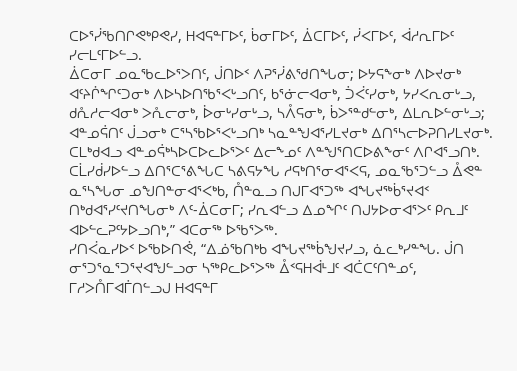ᑕᐅᕐᓰᖃᑎᒋᕙᒃᑭᕙᓯ, ᕼᐊᕋᓐᒥᐅᑦ, ᑳᓂᒥᐅᑦ, ᐄᑕᒥᐅᑦ, ᓰᐸᒥᐅᑦ, ᐋᓱᕆᒥᐅᑦ ᓯᓕᒪᑦᒥᐅᓪᓗ.
ᐄᑕᓂᒥ ᓄᓇᖃᓚᐅᕐᐳᑎᑦ, ᒎᑎᐅᑉ ᐱᕈᕐᓰᕕᖁᑎᖓᓂ; ᐅᔭᕋᖕᓂᒃ ᐱᐅᔪᓂᒃ ᐊᑦᔨᒌᖏᑦᑐᓂᒃ ᐱᐅᓴᐅᑎᖃᕐᐸᒡᓗᑎᑦ, ᑲᕐᓃᓕᐊᓂᒃ, ᑑᐹᑦᓯᓂᒃ, ᔭᓯᐸᕆᓂᒡᓗ, ᑯᕅᓱᓕᐊᓂᒃ ᐳᕅᓕᓂᒃ, ᐆᓂᒡᓯᓂᒡᓗ, ᓴᐰᕋᓂᒃ, ᑳᐳᕐᓐᑯᓪᓂᒃ, ᐃᒪᕆᐅᓪᓂᒡᓗ; ᐊᓐᓄᕌᑎᑦ ᒎᓗᓂᒃ ᑕᕐᓴᖃᐅᕐᐸᒡᓗᑎᒃ ᓴᓇᓐᖑᐊᕐᓯᒪᔪᓂᒃ ᐃᑎᕐᓴᓕᐅᕈᑎᓯᒪᔪᓂᒃ. ᑕᒪᒃᑯᐊᓗ ᐊᓐᓄᕌᒃᓴᐅᑕᐅᓚᐅᕐᐳᑦ ᐃᓕᖕᓄᑦ ᐱᓐᖑᕐᑎᑕᐅᕕᖕᓂᑦ ᐱᒋᐊᕐᓗᑎᒃ.
ᑕᒫᓯᑰᓯᐅᓪᓗ ᐃᑎᕐᑕᕐᕕᖓᑕ ᓴᕕᕋᔭᖓ ᓱᕋᒃᑎᕐᓂᐊᕐᐸᕋ, ᓄᓇᖃᕐᑐᓪᓗ ᐂᕙᓐ ᓇᕐᓴᖓᓂ ᓄᖑᑎᓐᓂᐊᕐᐸᒃᑲ, ᑍᓐᓇᓗ ᑎᒍᒥᐊᕐᑐᖅ ᐊᖓᔪᖅᑳᕐᔪᐊᑉ ᑎᒃᑯᐊᕐᓯᑦᔪᑎᖓᓂᒃ ᐱᑦ-ᐄᑕᓂᒥ; ᓯᕆᐊᓪᓗ ᐃᓄᖏᑦ ᑎᒍᔭᐅᓂᐊᕐᐳᑦ ᑭᕆᒧᑦ ᐊᐅᓪᓚᕈᑦᔭᐅᓗᑎᒃ,” ᐊᑕᓂᖅ ᐅᖃᕐᐳᖅ.
ᓯᑎᐹᓇᓯᐅᑉ ᐅᖃᐅᑎᕚ, “ᐃᓅᖃᑎᒃᑲ ᐊᖓᔪᖅᑳᖑᔪᓯᓗ, ᓈᓚᒃᓯᓐᖓ. ᒎᑎ ᓂᕐᑐᕐᓇᕐᑐᕐᔪᐊᖑᓪᓗᓂ ᓴᖅᑭᓚᐅᕐᐳᖅ ᐂᑉᕋᕼᐋᒻᒧᑦ ᐊᑖᑕᑦᑎᓐᓄᑦ, ᒥᓱᐳᑍᒥᐊᒦᑎᓪᓗᒍ ᕼᐊᕋᓐᒥ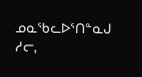ᓄᓇᖃᓚᐅᕐᑎᓐᓇᒍ ᓱᓕ,